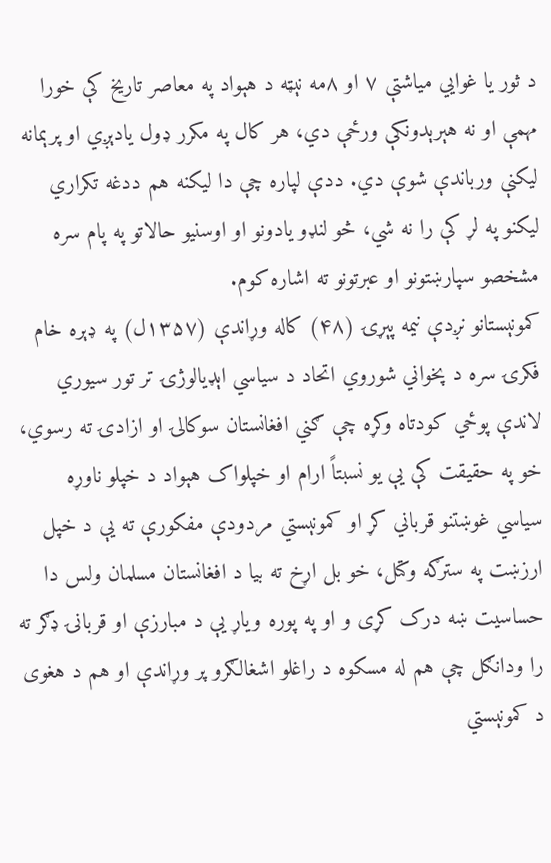د ثور یا غوايي میاشتې ۷ او ۸مه نېټه د هېواد په معاصر تاریخ کې خورا مهمې او نه هېرېدونکې ورځې دي، هر کال په مکرر ډول یادېږي او پرېمانه لیکنې ورباندې شوې دي. ددې لپاره چې دا لیکنه هم ددغه تکراري لیکنو په لړ کې را نه شي، څو لنډو یادونو او اوسنیو حالاتو په پام سره مشخصو سپارښتونو او عبرتونو ته اشاره کوم.
کمونېستانو نږدې نیمه پېړۍ (۴۸) کاله وړاندې (۱۳۵۷ل) په ډېره خام فکرۍ سره د پخواني شوروي اتحاد د سیاسي اېډیالوژۍ تر تور سیوري لاندې پوځي کودتاه وکړه چې ګني افغانستان سوکالۍ او ازادۍ ته رسوي، خو په حقیقت کې یې یو نسبتاً ارام او خپلواک هېواد د خپلو ناوړه سیاسي غوښتنو قرباني کړ او کمونېستي مردودې مفکورې ته یې د خپل ارزښت په سترګه وکتل، خو بل اړخ ته بیا د افغانستان مسلمان ولس دا حساسیت ښه درک کړی و او په پوره ویاړ یې د مبارزې او قربانۍ ډګر ته را ودانګل چې هم له مسکوه د راغلو اشغالګرو پر وړاندې او هم د هغوی د کمونېستي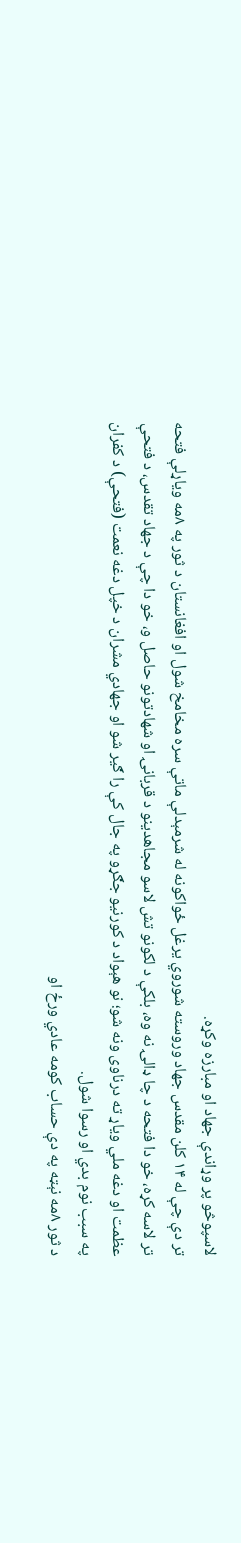لاسپوڅو پر وړاندې جهاد او مبارزه وکړه.
تر دې چې له ۱۴ کلن مقدس جهاد وروسته شوروي یرغل ځواکونه له شرمېدلې ماتې سره مخامخ شول او افغانستان د ثور په ۸مه ویاړلې فتحه تر لاسه کړه، خو دا فتحه د چا ډالۍ نه وه، بلکې د لکونو تش لاسو مجاهدینو د قربانۍ او شهادتونو حاصل و، خو دا چې د جهاد تقدس، د فتحې عظمت او دغه ملي ویاړ ته درناوی ونه شو؛ نو هېواد د کورنیو جګړو په جال کې را ګیر شو او جهادي مشران د خپل دغه نعمت (فتحې) د کفران په سبب نوم بدي او رسوا شول.
د ثور ۸مه نېټه په دې حساب کومه عادي ورځ او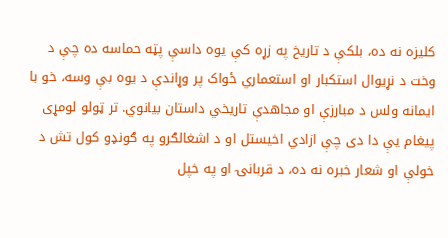کلیزه نه ده، بلکې د تاریخ په زړه کې یوه داسې پټه حماسه ده چې د وخت د نړیوال استکبار او استعماري ځواک پر وړاندې د یوه بې وسه، خو با ایمانه ولس د مبارزې او مجاهدې تاریخي داستان بیانوي. تر ټولو لومړی پیغام یې دا دی چې ازادي اخیستل او د اشغالګرو په ګونډو کول تش د خولې او شعار خبره نه ده، د قربانۍ او په خپل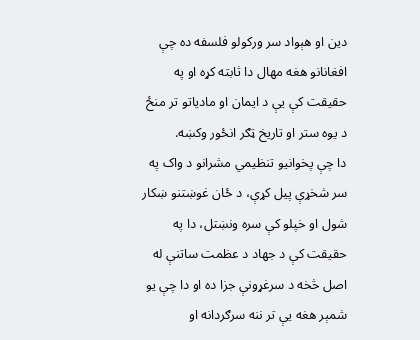دین او هېواد سر ورکولو فلسفه ده چې افغانانو هغه مهال دا ثابته کړه او په حقیقت کې یې د ایمان او مادیاتو تر منځ د یوه ستر او تاریخ ټګر انځور وکښه.
دا چې پخوانیو تنظیمي مشرانو د واک په سر شخړې پیل کړې، د ځان غوښتنو ښکار شول او خپلو کې سره ونښتل، دا په حقیقت کې د جهاد د عظمت ساتنې له اصل څخه د سرغړونې جزا ده او دا چې یو شمېر هغه یې تر ننه سرګردانه او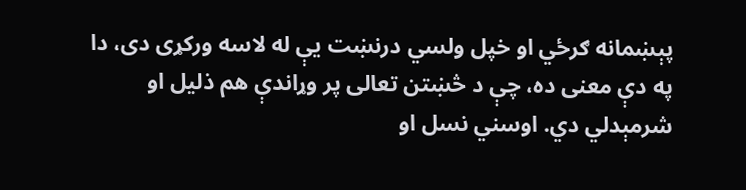پېښمانه ګرځي او خپل ولسي درنښت یې له لاسه ورکړی دی، دا په دې معنی ده، چې د څښتن تعالی پر وړاندې هم ذلیل او شرمېدلي دي. اوسني نسل او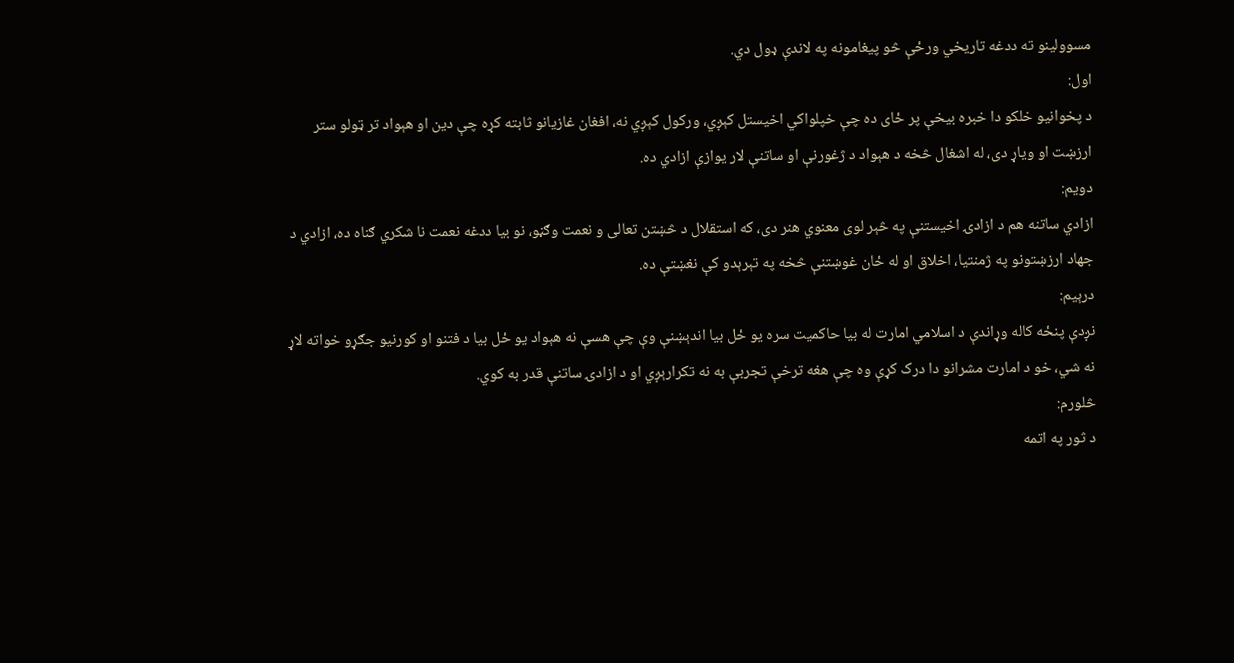مسوولینو ته ددغه تاریخي ورځې څو پیغامونه په لاندې ډول دي.
اول:
د پخوانیو خلکو دا خبره بیخې پر ځای ده چې خپلواکي اخیستل کېږي، ورکول کېږي نه، افغان غازیانو ثابته کړه چې دین او هېواد تر ټولو ستر ارزښت او ویاړ دی، له اشغال څخه د هېواد د ژغورنې او ساتنې لار یوازې ازادي ده.
دویم:
ازادي ساتنه هم د ازادۍ اخیستنې په څېر لوی معنوي هنر دی، که استقلال د څښتن تعالی و نعمت وګڼو، نو بیا ددغه نعمت نا شکري ګناه ده، ازادي د جهاد ارزښتونو په ژمنتیا، اخلاق او له ځان غوښتنې څخه په تېرېدو کې نغښتې ده.
درېیم:
نږدې پنځه کاله وړاندې د اسلامي امارت له بیا حاکمیت سره یو ځل بیا اندېښنې وې چې هسې نه هېواد یو ځل بیا د فتنو او کورنیو جګړو خواته لاړ نه شي، خو د امارت مشرانو دا درک کړې وه چې هغه ترخې تجربې به نه تکرارېږي او د ازادۍ ساتنې قدر به کوي.
څلورم:
د ثور په اتمه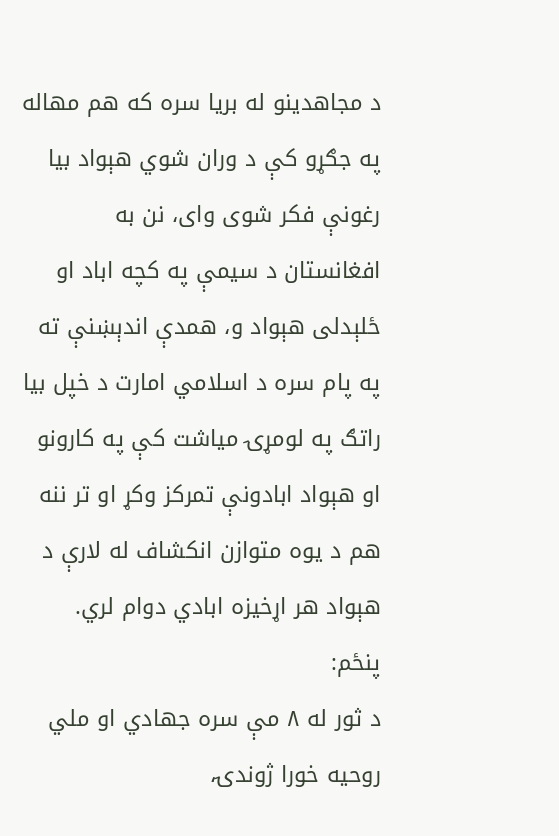د مجاهدینو له بریا سره که هم مهاله په جګړو کې د وران شوي هېواد بیا رغونې فکر شوی وای، نن به افغانستان د سیمې په کچه اباد او ځلېدلی هېواد و، همدې اندېښنې ته په پام سره د اسلامي امارت د خپل بیا راتګ په لومړۍ میاشت کې په کارونو او هېواد ابادونې تمرکز وکړ او تر ننه هم د یوه متوازن انکشاف له لارې د هېواد هر اړخیزه ابادي دوام لري.
پنځم:
د ثور له ۸ مې سره جهادي او ملي روحیه خورا ژوندۍ،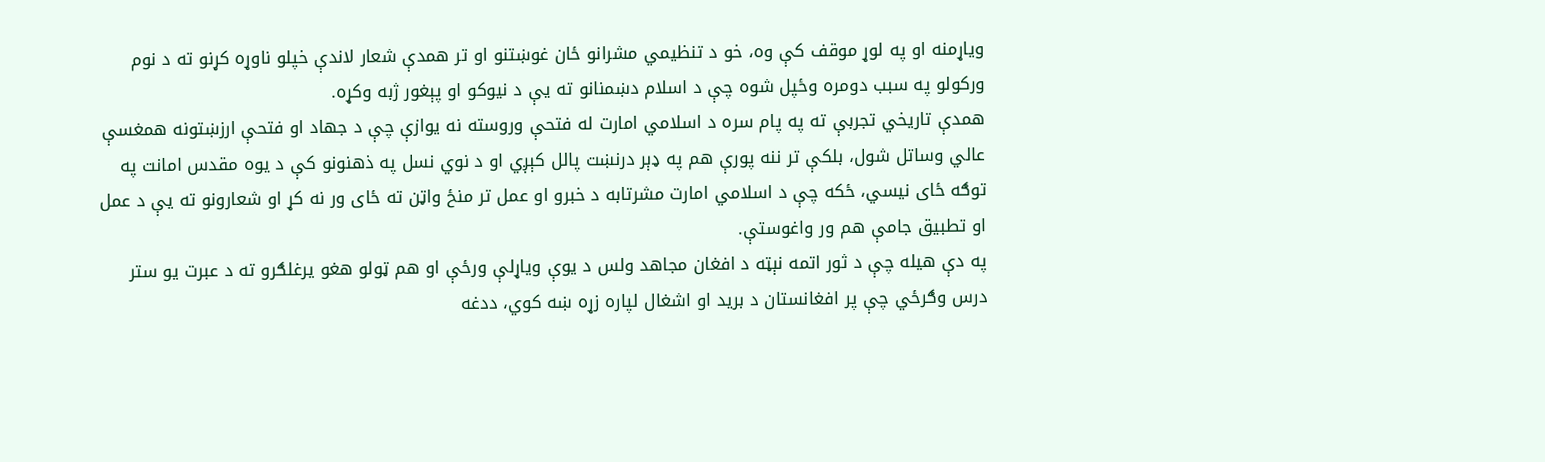ویاړمنه او په لوړ موقف کې وه، خو د تنظیمي مشرانو ځان غوښتنو او تر همدې شعار لاندې خپلو ناوړه کړنو ته د نوم ورکولو په سبب دومره وځپل شوه چې د اسلام دښمنانو ته یې د نیوکو او پېغور ژبه وکړه.
همدې تاریخي تجربې ته په پام سره د اسلامي امارت له فتحې وروسته نه یوازې چې د جهاد او فتحې ارزښتونه همغسې عالي وساتل شول، بلکې تر ننه پورې هم په ډېر درنښت پالل کېږي او د نوي نسل په ذهنونو کې د یوه مقدس امانت په توګه ځای نیسي، ځکه چې د اسلامي امارت مشرتابه د خبرو او عمل تر منځ واټن ته ځای ور نه کړ او شعارونو ته یې د عمل او تطبیق جامې هم ور واغوستې.
په دې هیله چې د ثور اتمه نېټه د افغان مجاهد ولس د یوې ویاړلې ورځې او هم ټولو هغو یرغلګرو ته د عبرت یو ستر درس وګرځي چې پر افغانستان د برید او اشغال لپاره زړه ښه کوي، ددغه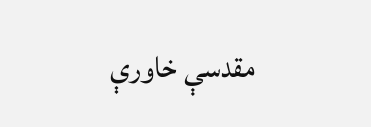مقدسې خاورې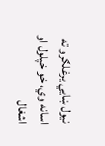نیول ښايي یرغلګرو ته اسانه وي، خو خپلول او اشغال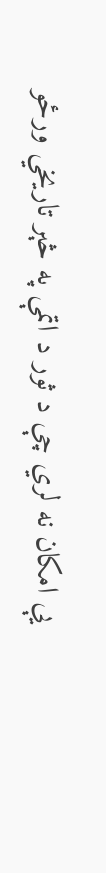یې امکان نه لري چې د ثور د اتمې په څېر تاریخي ورځو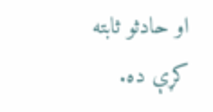او حادثو ثابته کړې ده.